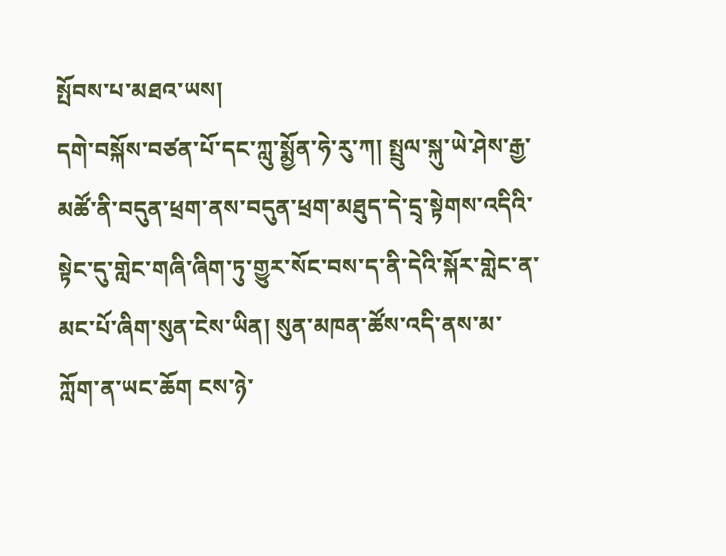སྤོབས་པ་མཐའ་ཡས།
དགེ་བསྐོས་བཙན་པོ་དང་ཀླུ་སྨྱོན་ཧེ་རུ་ཀ། སྤྲུལ་སྐུ་ཡེ་ཤེས་རྒྱ་མཚོ་ནི་བདུན་ཕྲག་ནས་བདུན་ཕྲག་མཐུད་དེ་དྲྭ་སྟེགས་འདིའི་སྟེང་དུ་གླེང་གཞི་ཞིག་ཏུ་གྱུར་སོང་བས་ད་ནི་དེའི་སྐོར་གླེང་ན་མང་པོ་ཞིག་སུན་ངེས་ཡིན། སུན་མཁན་ཚོས་འདི་ནས་མ་ཀློག་ན་ཡང་ཆོག ངས་ཉེ་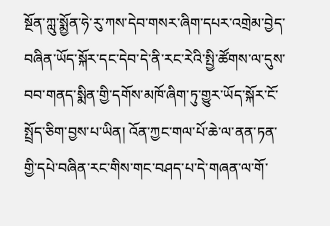སྔོན་ཀླུ་སྨྱོན་ཧེ་རུ་ཀས་དེབ་གསར་ཞིག་དཔར་འགྲེམ་བྱེད་བཞིན་ཡོད་སྐོར་དང་དེབ་དེ་ནི་རང་རེའི་སྤྱི་ཚོགས་ལ་དུས་བབ་གནད་སྨིན་གྱི་དགོས་མཁོ་ཞིག་ཏུ་གྱུར་ཡོད་སྐོར་ངོ་སྤྲོད་ཅིག་བྱས་པ་ཡིན། འོན་ཀྱང་གལ་པོ་ཆེ་ལ་ནན་ཏན་གྱི་དཔེ་བཞིན་རང་གིས་གང་བཤད་པ་དེ་གཞན་ལ་གོ་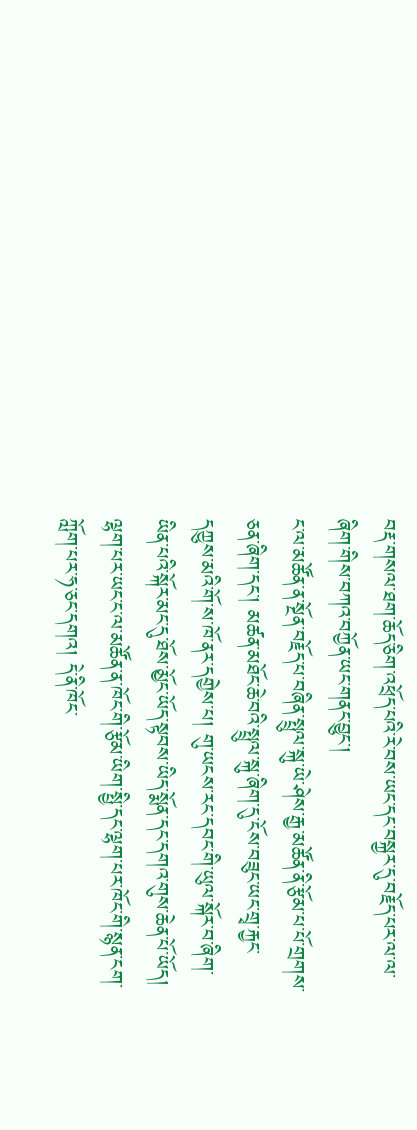བརྡ་གསལ་ཐག་ཆོད་ཅིག་འཕྲོད་པའི་རེ་བས་ཡང་དང་བསྐྱར་དུ་བརྗོད་པར་ལ་ལ་ཞིག་གིས་བཀའ་བཀྱོན་ཡང་གནང་བྱུང་།
ང་ལ་མཚོན་ན་སྔོན་བརྗོད་པ་བཞིན་སྤྲུལ་སྐུ་ཡེ་ཤེས་རྒྱ་མཚོན་ནི་རྩོམ་པ་པོ་གྲགས་ཅན་ཞིག་དང་། མཚན་མཐོང་ཆེ་བའི་སྤྲུལ་སྐུ་ཞིག་དུ་ངོས་བཟུང་ཡང་གྲྭ་རྐྱང་དཀྱུས་མའི་གོ་ས་ཁོ་ནར་དགྱེས་པ། གུ་ཡངས་རང་དབང་གི་ཡུལ་སྐོར་བ་ཞིག་ཡིན་པའི་སྐོར་མང་དུ་ཐོས་མྱོང་ཡོད་སྟབས་ཡིད་སྨོན་དང་དགའ་གུས་ཆེན་པོ་ཡོད། ལྷག་པར་ཡང་ང་ལ་མཚོན་ན་ཁོང་གི་རྩོམ་ཡིག་སྤྱི་དང་ལྷག་པར་ཁོང་གི་སྙན་ངག་ཀློག་པར་ཧ་ཅང་དགའ། དེ་ནི་ཁོང་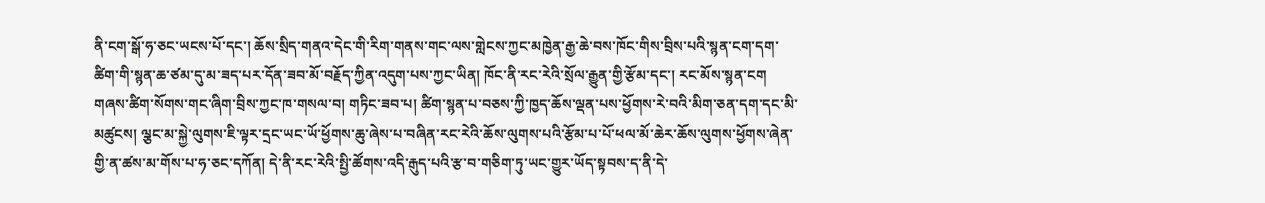ནི་ངག་སྒོ་ཧ་ཅང་ཡངས་པོ་དང་། ཆོས་སྲིད་གནའ་དེང་གི་རིག་གནས་གང་ལས་གླེངས་ཀྱང་མཁྱེན་རྒྱ་ཆེ་བས་ཁོང་གིས་བྲིས་པའི་སྙན་ངག་དག་ཚིག་གི་སྙན་ཆ་ཙམ་དུ་མ་ཟད་པར་དོན་ཟབ་མོ་བརྗོད་ཀྱིན་འདུག་པས་ཀྱང་ཡིན། ཁོང་ནི་རང་རེའི་སྲོལ་རྒྱུན་གྱི་རྩོམ་དང་། རང་མོས་སྙན་ངག གཞས་ཚིག་སོགས་གང་ཞིག་བྲིས་ཀྱང་ཁ་གསལ་བ། གཏིང་ཟབ་པ། ཚིག་སྙན་པ་བཅས་ཀྱི་ཁྱད་ཆོས་ལྡན་པས་ཕྱོགས་རེ་བའི་མིག་ཅན་དག་དང་མི་མཚུངས། ལྕང་མ་སྐྱེ་ལུགས་ཇི་ལྟར་དྲང་ཡང་ཡོ་ཕྱོགས་ཆུ་ཞེས་པ་བཞིན་རང་རེའི་ཆོས་ལུགས་པའི་རྩོམ་པ་པོ་ཕལ་མོ་ཆེར་ཆོས་ལུགས་ཕྱོགས་ཞེན་གྱི་ན་ཚས་མ་གོས་པ་ཧ་ཅང་དཀོན། དེ་ནི་རང་རེའི་སྤྱི་ཚོགས་འདི་རྒུད་པའི་རྩ་བ་གཅིག་ཏུ་ཡང་གྱུར་ཡོད་སྟབས་ད་ནི་དེ་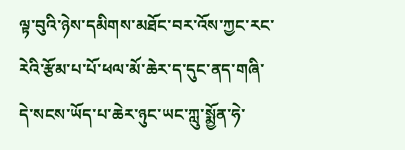ལྟ་བུའི་ཉེས་དམིགས་མཐོང་བར་འོས་ཀྱང་རང་རེའི་རྩོམ་པ་པོ་ཕལ་མོ་ཆེར་ད་དུང་ནད་གཞི་དེ་སངས་ཡོད་པ་ཆེར་ཉུང་ཡང་ཀླུ་སྨྱོན་ཧེ་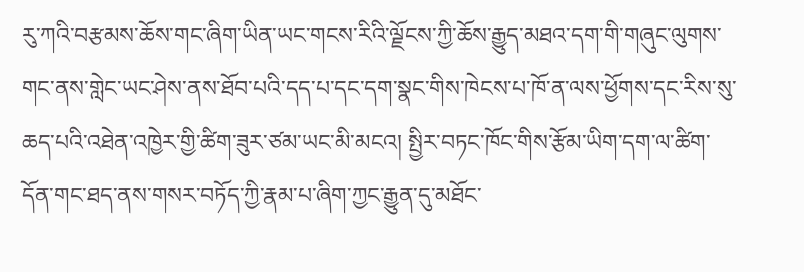རུ་ཀའི་བརྩམས་ཆོས་གང་ཞིག་ཡིན་ཡང་གངས་རིའི་ལྗོངས་ཀྱི་ཆོས་རྒྱུད་མཐའ་དག་གི་གཞུང་ལུགས་གང་ནས་གླེང་ཡང་ཤེས་ནས་ཐོབ་པའི་དད་པ་དང་དག་སྣང་གིས་ཁེངས་པ་ཁོ་ན་ལས་ཕྱོགས་དང་རིས་སུ་ཆད་པའི་འཐེན་འཁྱེར་གྱི་ཚིག་ཟུར་ཙམ་ཡང་མི་མངའ། སྤྱིར་བཏང་ཁོང་གིས་རྩོམ་ཡིག་དག་ལ་ཚིག་དོན་གང་ཐད་ནས་གསར་བཏོད་ཀྱི་རྣམ་པ་ཞིག་ཀྱང་རྒྱུན་དུ་མཐོང་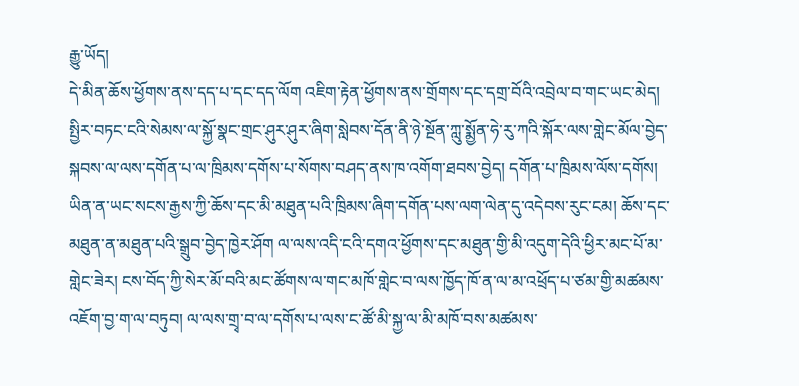རྒྱུ་ཡོད།
དེ་མིན་ཆོས་ཕྱོགས་ནས་དད་པ་དང་དད་ལོག འཇིག་རྟེན་ཕྱོགས་ནས་གྲོགས་དང་དགྲ་བོའི་འབྲེལ་བ་གང་ཡང་མེད། སྤྱིར་བཏང་ངའི་སེམས་ལ་སྐྱོ་སྣང་གྲང་ཤུར་ཤུར་ཞིག་སླེབས་དོན་ནི་ཉེ་སྔོན་ཀླུ་སྨྱོན་ཧེ་རུ་ཀའི་སྐོར་ལས་གླེང་མོལ་བྱེད་སྐབས་ལ་ལས་དགོན་པ་ལ་ཁྲིམས་དགོས་པ་སོགས་བཤད་ནས་ཁ་འགོག་ཐབས་བྱེད། དགོན་པ་ཁྲིམས་ལོས་དགོས། ཡིན་ན་ཡང་སངས་རྒྱས་ཀྱི་ཆོས་དང་མི་མཐུན་པའི་ཁྲིམས་ཞིག་དགོན་པས་ལག་ལེན་དུ་འདེབས་རུང་ངམ། ཆོས་དང་མཐུན་ན་མཐུན་པའི་སྒྲུབ་བྱེད་ཁྱེར་ཤོག ལ་ལས་འདི་ངའི་དགའ་ཕྱོགས་དང་མཐུན་གྱི་མི་འདུག་དེའི་ཕྱིར་མང་པོ་མ་གླེང་ཟེར། ངས་བོད་ཀྱི་སེར་མོ་བའི་མང་ཚོགས་ལ་གང་མཁོ་གླེང་བ་ལས་ཁྱོད་ཁོ་ན་ལ་མ་འཕྲོད་པ་ཙམ་གྱི་མཚམས་འཇོག་བྱ་ག་ལ་བཏུབ། ལ་ལས་གྲྭ་བ་ལ་དགོས་པ་ལས་ང་ཚོ་མི་སྐྱ་ལ་མི་མཁོ་བས་མཚམས་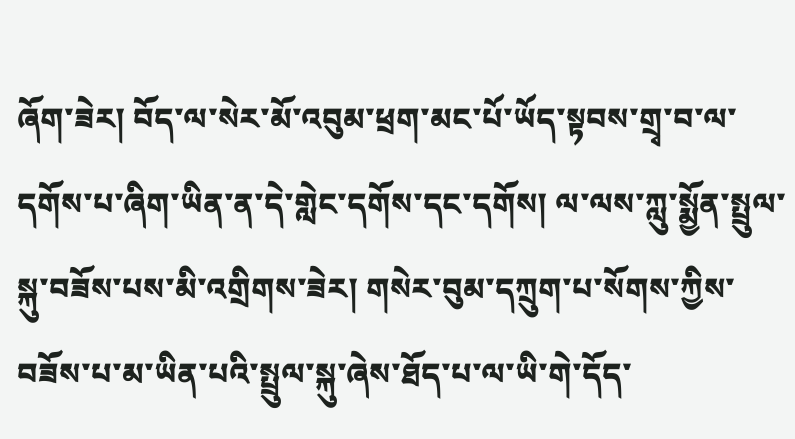ཞོག་ཟེར། བོད་ལ་སེར་མོ་འབུམ་ཕྲག་མང་པོ་ཡོད་སྟབས་གྲྭ་བ་ལ་དགོས་པ་ཞིག་ཡིན་ན་དེ་གླེང་དགོས་དང་དགོས། ལ་ལས་ཀླུ་སྨྱོན་སྤྲུལ་སྐུ་བཟོས་པས་མི་འགྲིགས་ཟེར། གསེར་བུམ་དཀྲུག་པ་སོགས་ཀྱིས་བཟོས་པ་མ་ཡིན་པའི་སྤྲུལ་སྐུ་ཞེས་ཐོད་པ་ལ་ཡི་གེ་དོད་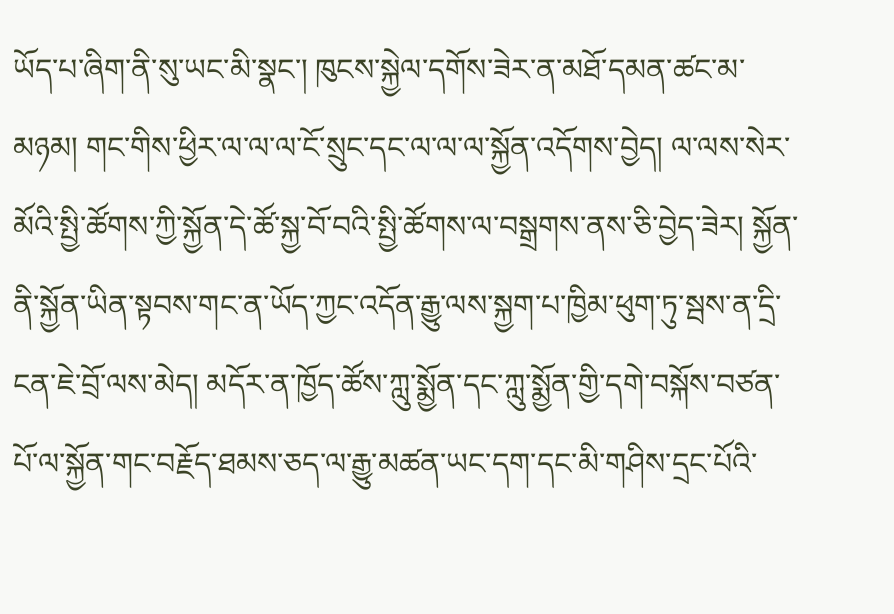ཡོད་པ་ཞིག་ནི་སུ་ཡང་མི་སྣང་། ཁུངས་སྐྱེལ་དགོས་ཟེར་ན་མཐོ་དམན་ཚང་མ་མཉམ། གང་གིས་ཕྱིར་ལ་ལ་ལ་ངོ་སྲུང་དང་ལ་ལ་ལ་སྐྱོན་འདོགས་བྱེད། ལ་ལས་སེར་མོའི་སྤྱི་ཚོགས་ཀྱི་སྐྱོན་དེ་ཚོ་སྐྱ་བོ་བའི་སྤྱི་ཚོགས་ལ་བསྒྲགས་ནས་ཅི་བྱེད་ཟེར། སྐྱོན་ནི་སྐྱོན་ཡིན་སྟབས་གང་ན་ཡོད་ཀྱང་འདོན་རྒྱུ་ལས་སྐྱག་པ་ཁྱིམ་ཕུག་ཏུ་སྦས་ན་དྲི་ངན་ཇེ་བྲོ་ལས་མེད། མདོར་ན་ཁྱོད་ཚོས་ཀླུ་སྨྱོན་དང་ཀླུ་སྨྱོན་གྱི་དགེ་བསྐོས་བཙན་པོ་ལ་སྐྱོན་གང་བརྗོད་ཐམས་ཅད་ལ་རྒྱུ་མཚན་ཡང་དག་དང་མི་གཤིས་དྲང་པོའི་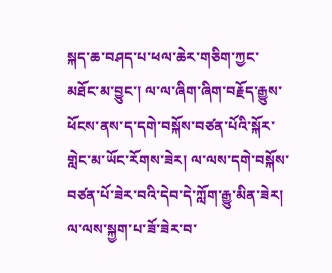སྐད་ཆ་བཤད་པ་ཕལ་ཆེར་གཅིག་ཀྱང་མཐོང་མ་བྱུང་། ལ་ལ་ཞིག་ཞིག་བརྗོད་རྒྱུས་ཕོངས་ནས་ད་དགེ་བསྐོས་བཙན་པོའི་སྐོར་གླེང་མ་ཡོང་རོགས་ཟེར། ལ་ལས་དགེ་བསྐོས་བཙན་པོ་ཟེར་བའི་དེབ་དེ་ཀློག་རྒྱུ་མིན་ཟེར། ལ་ལས་སྐྱག་པ་ཟོ་ཟེར་བ་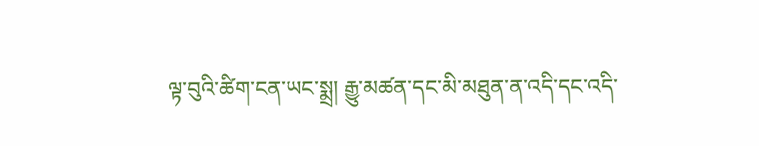ལྟ་བུའི་ཚིག་ངན་ཡང་སྨྲ། རྒྱུ་མཚན་དང་མི་མཐུན་ན་འདི་དང་འདི་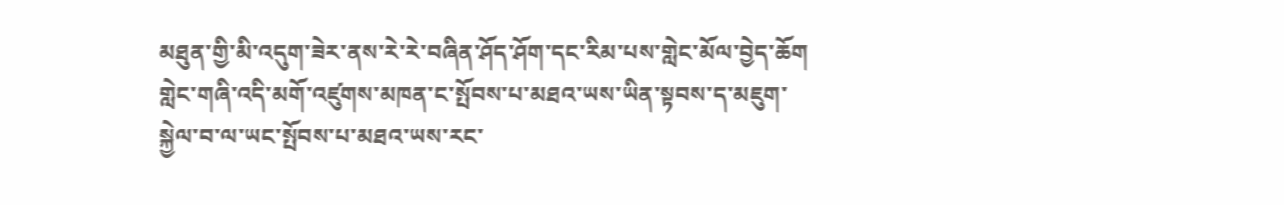མཐུན་གྱི་མི་འདུག་ཟེར་ནས་རེ་རེ་བཞིན་ཤོད་ཤོག་དང་རིམ་པས་གླེང་མོལ་བྱེད་ཆོག
གླེང་གཞི་འདི་མགོ་འཛུགས་མཁན་ང་སྤོབས་པ་མཐའ་ཡས་ཡིན་སྟབས་ད་མཇུག་སྐྱེལ་བ་ལ་ཡང་སྤོབས་པ་མཐའ་ཡས་རང་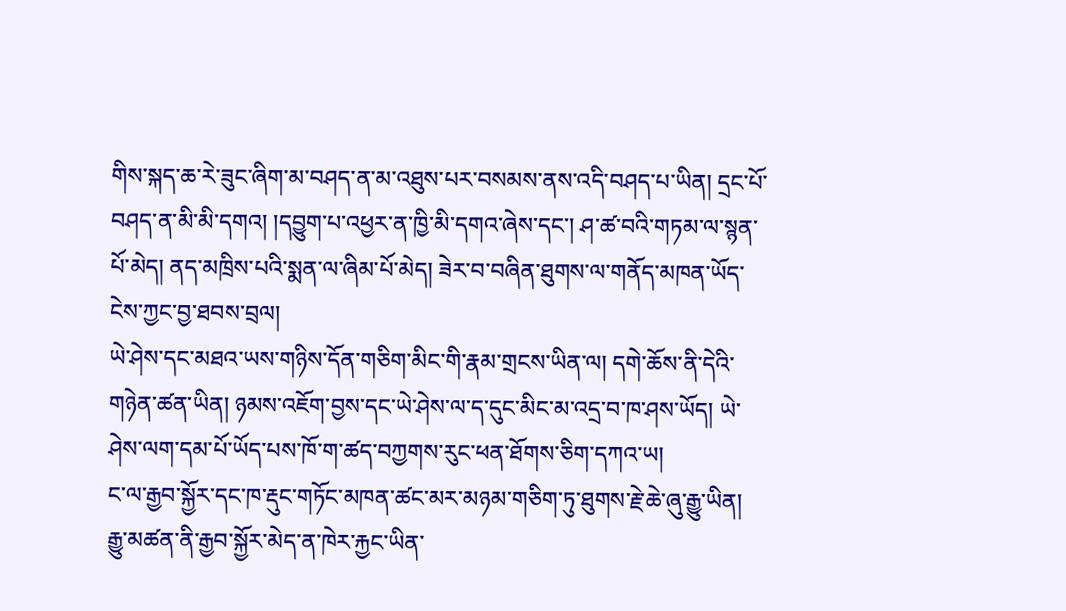གིས་སྐད་ཆ་རེ་ཟུང་ཞིག་མ་བཤད་ན་མ་འཐུས་པར་བསམས་ནས་འདི་བཤད་པ་ཡིན། དྲང་པོ་བཤད་ན་མི་མི་དགའ། །དབྱུག་པ་འཕྱར་ན་ཁྱི་མི་དགའ་ཞེས་དང་། ཤ་ཚ་བའི་གཏམ་ལ་སྙན་པོ་མེད། ནད་མཁྲིས་པའི་སྨན་ལ་ཞིམ་པོ་མེད། ཟེར་བ་བཞིན་ཐུགས་ལ་གནོད་མཁན་ཡོད་ངེས་ཀྱང་བྱ་ཐབས་བྲལ།
ཡེ་ཤེས་དང་མཐའ་ཡས་གཉིས་དོན་གཅིག་མིང་གི་རྣམ་གྲངས་ཡིན་ལ། དགེ་ཆོས་ནི་དེའི་གཉེན་ཆ༹ན་ཡིན། ཉམས་འཇོག་བྱས་དང་ཡེ་ཤེས་ལ་ད་དུང་མིང་མ་འདྲ་བ་ཁ་ཤས་ཡོད། ཡེ་ཤེས་ལག་དམ་པོ་ཡོད་པས་ཁོ་ག་ཆ༹ད་བཀྱགས་རུང་ཕན་ཐོགས་ཅིག་དཀའ་ཡ།
ང་ལ་རྒྱབ་སྐྱོར་དང་ཁ་རྡུང་གཏོང་མཁན་ཚང་མར་མཉམ་གཅིག་ཏུ་ཐུགས་རྗེ་ཆེ་ཞུ་རྒྱུ་ཡིན། རྒྱུ་མཚན་ནི་རྒྱབ་སྐྱོར་མེད་ན་ཁེར་རྐྱང་ཡིན་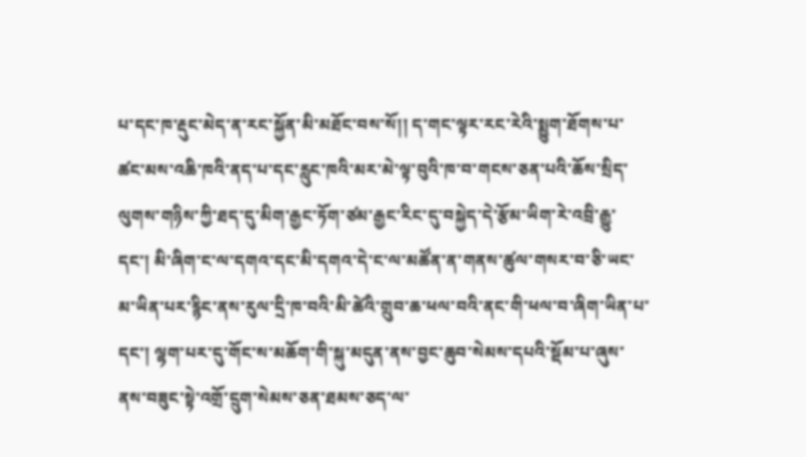པ་དང་ཁ་རྡུང་མེད་ན་རང་སྐྱོན་མི་མཐོང་བས་སོ།། ད་གང་ལྟར་རང་རེའི་སྨྱུག་ཐོགས་པ་ཚང་མས་འཆི་ཁའི་ནད་པ་དང་རླུང་ཁའི་མར་མེ་ལྟ་བུའི་ཁ་བ་གངས་ཅན་པའི་ཆོས་སྲིད་ལུགས་གཉིས་ཀྱི་ཐད་དུ་མིག་རྒྱང་ཏོག་ཙམ་རྒྱང་རིང་དུ་བསྐྱེད་དེ་རྩོམ་ཡིག་རེ་འབྲི་རྒྱུ་དང་། མི་ཞིག་ང་ལ་དགའ་དང་མི་དགའ་དེ་ང་ལ་མཚོན་ན་གནས་ཚུལ་གསར་བ་ཅི་ཡང་མ་ཡིན་པར་རྙིང་ནས་རུལ་དྲི་ཁ་བའི་མི་ཚེའི་གྲུབ་ཆ་ཕལ་བའི་ནང་གི་ཕལ་བ་ཞིག་ཡིན་པ་དང་། ལྷག་པར་དུ་གོང་ས་མཆོག་གི་སྐུ་མདུན་ནས་བྱང་ཆུབ་སེམས་དཔའི་སྡོམ་པ་ཞུས་ནས་བཟུང་སྟེ་འགྲོ་དྲུག་སེམས་ཅན་ཐམས་ཅད་ལ་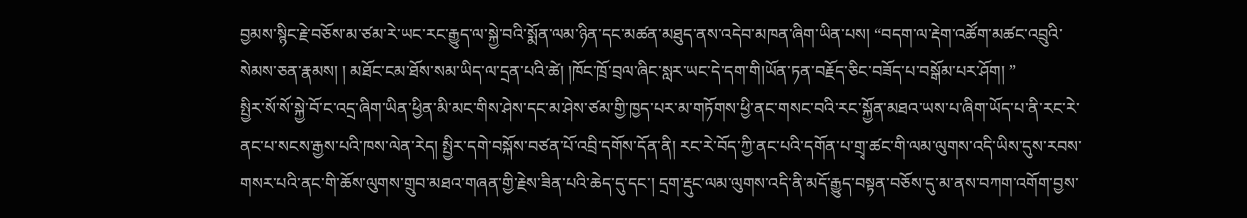བྱམས་སྙིང་རྗེ་བཅོས་མ་ཙམ་རེ་ཡང་རང་རྒྱུད་ལ་སྐྱེ་བའི་སྨོན་ལམ་ཉིན་དང་མཚན་མཐུད་ནས་འདེབ་མཁན་ཞིག་ཡིན་པས། “བདག་ལ་རྡེག་འཚོག་མཚང་འབྲུའི་སེམས་ཅན་རྣམས། ། མཐོང་ངམ་ཐོས་སམ་ཡིད་ལ་དྲན་པའི་ཚེ། །ཁོང་ཁྲོ་བྲལ་ཞིང་སླར་ཡང་དེ་དག་གི།ཡོན་ཏན་བརྗོད་ཅིང་བཟོད་པ་བསྒོམ་པར་ཤོག། ”
སྤྱིར་སོ་སོ་སྐྱེ་བོ་ང་འདྲ་ཞིག་ཡིན་ཕྱིན་མི་མང་གིས་ཤེས་དང་མ་ཤེས་ཙམ་གྱི་ཁྱད་པར་མ་གཏོགས་ཕྱི་ནང་གསང་བའི་རང་སྐྱོན་མཐའ་ཡས་པ་ཞིག་ཡོད་པ་ནི་རང་རེ་ནང་པ་སངས་རྒྱས་པའི་ཁས་ལེན་རེད། སྤྱིར་དགེ་བསྐོས་བཙན་པོ་འབྲི་དགོས་དོན་ནི། རང་རེ་བོད་ཀྱི་ནང་པའི་དགོན་པ་གྲྭ་ཚང་གི་ལམ་ལུགས་འདི་ཡིས་དུས་རབས་གསར་པའི་ནང་གི་ཆོས་ལུགས་གྲུབ་མཐའ་གཞན་གྱི་རྗེས་ཟིན་པའི་ཆེད་དུ་དང་། དྲག་རྡུང་ལམ་ལུགས་འདི་ནི་མདོ་རྒྱུད་བསྟན་བཅོས་དུ་མ་ནས་བཀག་འགོག་བྱས་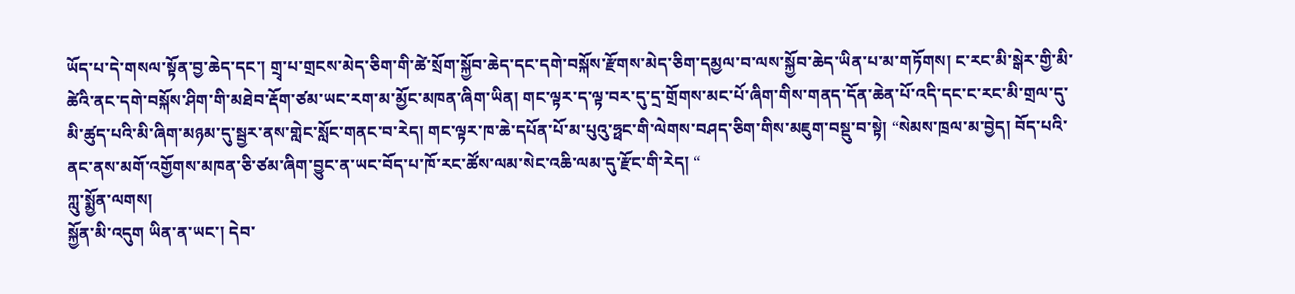ཡོད་པ་དེ་གསལ་སྟོན་བྱ་ཆེད་དང་། གྲྭ་པ་གྲངས་མེད་ཅིག་གི་ཚེ་སྲོག་སྐྱོབ་ཆེད་དང་དགེ་བསྐོས་རྫོགས་མེད་ཅིག་དམྱལ་བ་ལས་སྐྱོབ་ཆེད་ཡིན་པ་མ་གཏོགས། ང་རང་མི་སྒེར་གྱི་མི་ཚེའི་ནང་དགེ་བསྐོས་ཤིག་གི་མཐེབ་རྡོག་ཙམ་ཡང་རག་མ་མྱོང་མཁན་ཞིག་ཡིན། གང་ལྟར་ད་ལྟ་བར་དུ་དྲ་གྲོགས་མང་པོ་ཞིག་གིས་གནད་དོན་ཆེན་པོ་འདི་དང་ང་རང་མི་གྲལ་དུ་མི་ཚུད་པའི་མི་ཞིག་མཉམ་དུ་སྦྱར་ནས་གླེང་སློང་གནང་བ་རེད། གང་ལྟར་ཁ་ཆེ་དཔོན་པོ་མ་པུའུ་ཧྥང་གི་ལེགས་བཤད་ཅིག་གིས་མཇུག་བསྡུ་བ་སྟེ། “སེམས་ཁྲལ་མ་བྱེད། བོད་པའི་ནང་ནས་མགོ་འགྱོགས་མཁན་ཅི་ཙམ་ཞིག་བྱུང་ན་ཡང་བོད་པ་ཁོ་རང་ཚོས་ལམ་སེང་འཆི་ལམ་དུ་རྫོང་གི་རེད། “
ཀླུ་སྨྱོན་ལགས།
སྐྱོན་མི་འདུག ཡིན་ན་ཡང་། དེབ་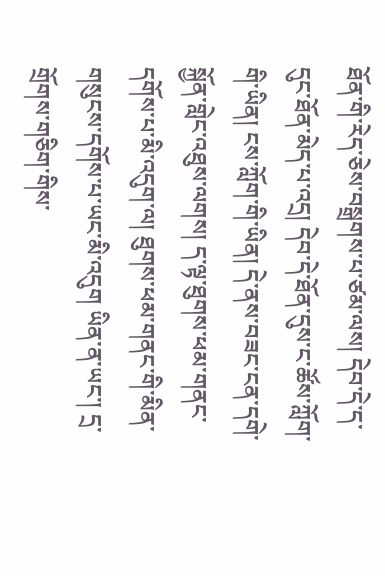ཐོན་གི་རེད་ཅེས་བསྒྲགས་པ་ཙམ་ལས། དེབ་དེ་ད་དུང་ཐོན་མེད་པ་འདྲ། དེབ་དེ་ཐོན་དུས་ང་ཚོས་ཀློག་གི་ཡིན། ངས་ཀློག་གི་ཡིན། དེ་ནས་བཟང་ངན་དགེ་སྐྱོན་གླེང་འཐུས་ལགས། ད་ལྟ་ཐུགས་ཕམ་གནང་དགོས་པ་མི་འདུག་ལ། ཐུགས་ཕམ་གནང་གི་མིན་གསུངས་དགོས་པ་ཡང་མི་འདུག ཡིན་ན་ཡང་། དྲ་གྲོགས་གཅིག་གིས་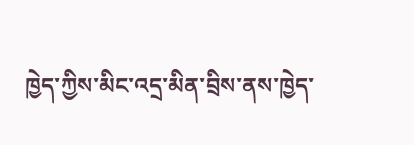ཁྱེད་ཀྱིས་མིང་འདྲ་མིན་བྲིས་ནས་ཁྱེད་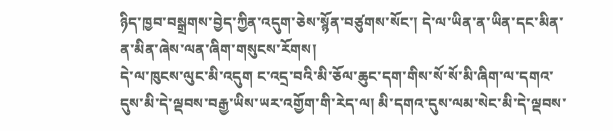ཉིད་ཁྱབ་བསྒྲགས་བྱེད་ཀྱིན་འདུག་ཅེས་སྙོན་བཙུགས་སོང་། དེ་ལ་ཡིན་ན་ཡིན་དང་མིན་ན་མིན་ཞེས་ལན་ཞིག་གསུངས་རོགས།
དེ་ལ་ཁུངས་ལུང་མི་འདུག ང་འདྲ་བའི་མི་ཅོལ་ཆུང་དག་གིས་སོ་སོ་མི་ཞིག་ལ་དགའ་དུས་མི་དེ་ལྡབས་བརྒྱ་ཡིས་ཡར་འགྱོག་གི་རེད་ལ། མི་དགའ་དུས་ལམ་སེང་མི་དེ་ལྡབས་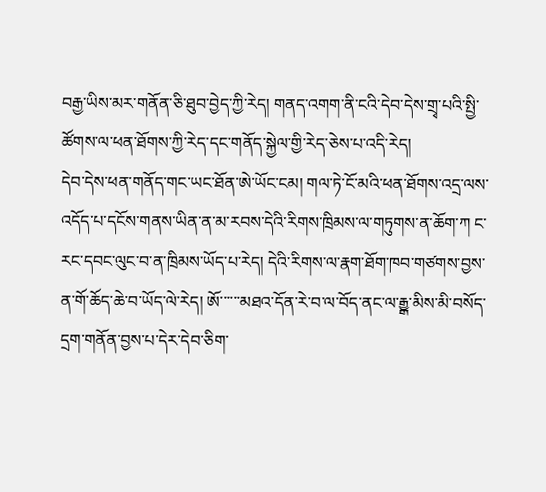བརྒྱ་ཡིས་མར་གནོན་ཅི་ཐུབ་བྱེད་ཀྱི་རེད། གནད་འགག་ནི་ངའི་དེབ་དེས་གྲྭ་པའི་སྤྱི་ཚོགས་ལ་ཕན་ཐོགས་ཀྱི་རེད་དང་གནོད་སྐྱེལ་གྱི་རེད་ཅེས་པ་འདི་རེད།
དེབ་དེས་ཕན་གནོད་གང་ཡང་ཐོན་ཨེ་ཡོང་ངམ། གལ་ཏེ་ངོ་མའི་ཕན་ཐོགས་འདྲ་ལས་འདོད་པ་དངོས་གནས་ཡིན་ན་མ་རབས་དེའི་རིགས་ཁྲིམས་ལ་གཏུགས་ན་ཆོག་ཀ ང་རང་དབང་ལུང་བ་ན་ཁྲིམས་ཡོད་པ་རེད། དེའི་རིགས་ལ་རྣག་ཐོག་ཁབ་གཅ༹གས་བྱས་ན་གོ་ཆོད་ཆེ་བ་ཡོད་ལེ་རེད། ཨོ་་་་་་མཐའ་དོན་རེ་བ་ལ་བོད་ནང་ལ་རྒྱྒ་མིས་མི་བསོད་དྲག་གནོན་བྱས་པ་དེར་དེབ་ཅིག་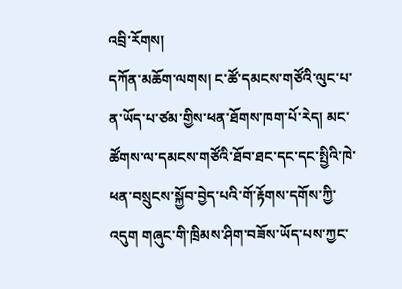འབྲི་རོགས།
དཀོན་མཆོག་ལགས། ང་ཚོ་དམངས་གཙོའི་ལུང་པ་ན་ཡོད་པ་ཙམ་གྱིས་ཕན་ཐོགས་ཁག་པོ་རེད། མང་ཚོགས་ལ་དམངས་གཙོའི་ཐོབ་ཐང་དང་དང་སྤྱིའི་ཁེ་ཕན་བསྲུངས་སྐྱོབ་བྱེད་པའི་གོ་རྟོགས་དགོས་ཀྱི་འདུག གཞུང་གི་ཁྲིམས་ཤིག་བཟོས་ཡོད་པས་ཀྱང་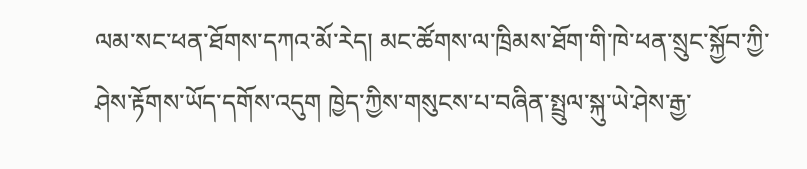ལམ་སང་ཕན་ཐོགས་དཀའ་མོ་རེད། མང་ཚོགས་ལ་ཁྲིམས་ཐོག་གི་ཁེ་ཕན་སྲུང་སྐྱོབ་ཀྱི་ཤེས་རྟོགས་ཡོད་དགོས་འདུག ཁྱེད་ཀྱིས་གསུངས་པ་བཞིན་སྤྲུལ་སྐུ་ཡེ་ཤེས་རྒྱ་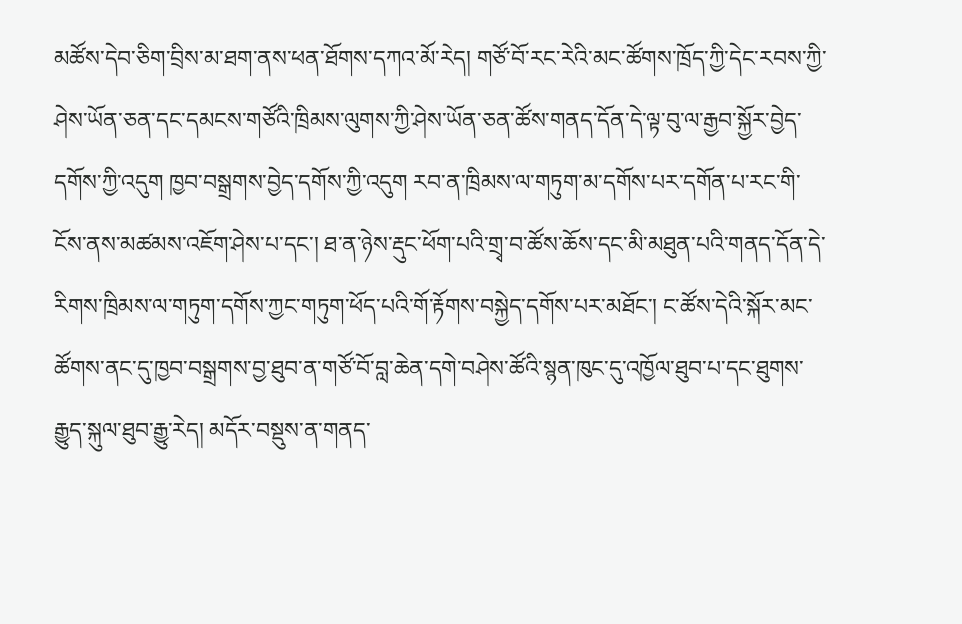མཚོས་དེབ་ཅིག་བྲིས་མ་ཐག་ནས་ཕན་ཐོགས་དཀའ་མོ་རེད། གཙོ་བོ་རང་རེའི་མང་ཚོགས་ཁྲོད་ཀྱི་དེང་རབས་ཀྱི་ཤེས་ཡོན་ཅན་དང་དམངས་གཙོའི་ཁྲིམས་ལུགས་ཀྱི་ཤེས་ཡོན་ཅན་ཚོས་གནད་དོན་དེ་ལྟ་བུ་ལ་རྒྱབ་སྐྱོར་བྱེད་དགོས་ཀྱི་འདུག ཁྱབ་བསྒྲགས་བྱེད་དགོས་ཀྱི་འདུག རབ་ན་ཁྲིམས་ལ་གཏུག་མ་དགོས་པར་དགོན་པ་རང་གི་ངོས་ནས་མཚམས་འཇོག་ཤེས་པ་དང་། ཐ་ན་ཉེས་རྡུང་ཕོག་པའི་གྲྭ་བ་ཚོས་ཆོས་དང་མི་མཐུན་པའི་གནད་དོན་དེ་རིགས་ཁྲིམས་ལ་གཏུག་དགོས་ཀྱང་གཏུག་ཕོད་པའི་གོ་རྟོགས་བསྐྱེད་དགོས་པར་མཐོང་། ང་ཚོས་དེའི་སྐོར་མང་ཚོགས་ནང་དུ་ཁྱབ་བསྒྲགས་བྱ་ཐུབ་ན་གཙོ་བོ་བླ་ཆེན་དགེ་བཤེས་ཚོའི་སྙན་ཁུང་དུ་འཁྱོལ་ཐུབ་པ་དང་ཐུགས་རྒྱུད་སྐུལ་ཐུབ་རྒྱུ་རེད། མདོར་བསྡུས་ན་གནད་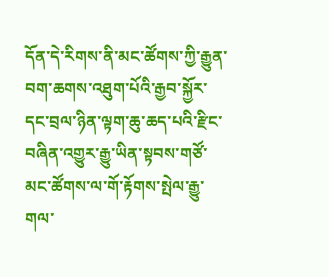དོན་དེ་རིགས་ནི་མང་ཚོགས་ཀྱི་རྒྱུན་བག་ཆགས་འཐུག་པོའི་རྒྱབ་སྐྱོར་དང་བྲལ་ཉིན་ལྟག་ཆུ་ཆད་པའི་རྫིང་བཞིན་འགྱུར་རྒྱུ་ཡིན་སྟབས་གཙོ་མང་ཚོགས་ལ་གོ་རྟོགས་སྤེལ་རྒྱུ་གལ་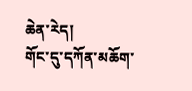ཆེན་རེད།
གོང་དུ་དཀོན་མཆོག་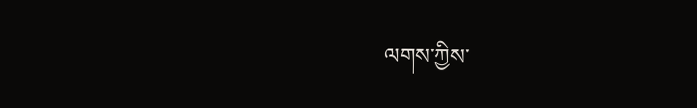ལགས་ཀྱིས་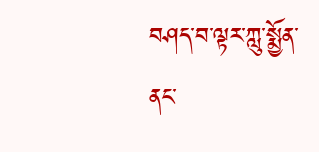བཤད་བ་ལྟར་ཀླུ་སྨྱོན་ནང་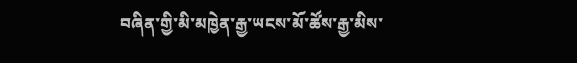བཞིན་གྱི་མི་མཁྱེན་རྒྱ་ཡངས་མོ་ཚོས་རྒྱ་མིས་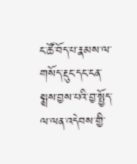ང་ཚོ་བོད་པ་རྣམས་ལ་གསོད་རྡུང་དང་ངན་སྨྲས་བྱས་པའི་བྱ་སྤྱོད་ལ་ལན་འདེབས་གྱི་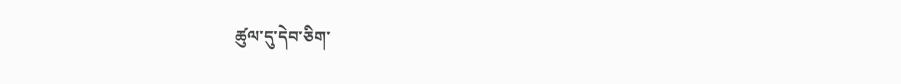ཚུལ་དུ་དེབ་ཅིག་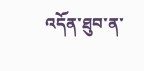འདོན་ཐུབ་ན་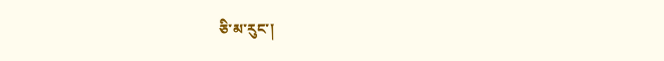ཅི་མ་རུང་།